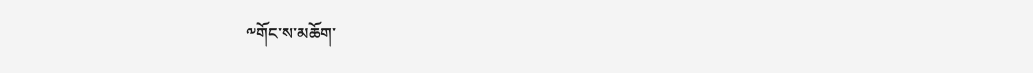༸གོང་ས་མཆོག་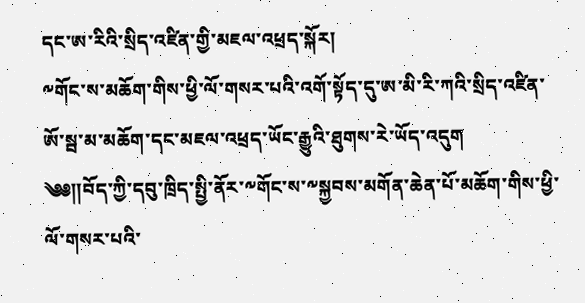དང་ཨ་རིའི་སྲིད་འཛིན་གྱི་མཇལ་འཕྲད་སྐོར།
༸གོང་ས་མཆོག་གིས་ཕྱི་ལོ་གསར་པའི་འགོ་སྟོད་དུ་ཨ་མི་རི་ཀའི་སྲིད་འཛིན་ཨོ་སྦ་མ་མཆོག་དང་མཇལ་འཕྲད་ཡོང་རྒྱུའི་ཐུགས་རེ་ཡོད་འདུག
༄༅༎བོད་ཀྱི་དབུ་ཁྲིད་སྤྱི་ནོར་༸གོང་ས་༸སྐྱབས་མགོན་ཆེན་པོ་མཆོག་གིས་ཕྱི་ལོ་གསར་པའི་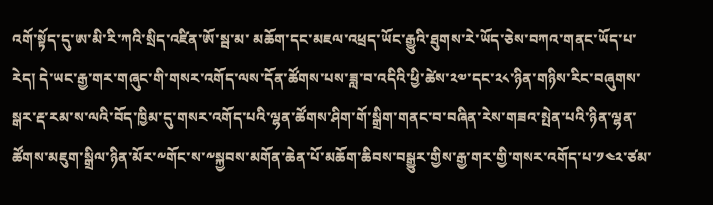འགོ་སྟོད་དུ་ཨ་མི་རི་ཀའི་སྲིད་འཛིན་ཨོ་སྦ་མ་ མཆོག་དང་མཇལ་འཕྲད་ཡོང་རྒྱུའི་ཐུགས་རེ་ཡོད་ཅེས་བཀའ་གནང་ཡོད་པ་རེད། དེ་ཡང་རྒྱ་གར་གཞུང་གི་གསར་འགོད་ལས་དོན་ཚོགས་པས་ཟླ་བ་འདིའི་ཕྱི་ཚེས་༢༧་དང་༢༨་ཉིན་གཉིས་རིང་བཞུགས་སྒར་རྡ་རམ་ས་ལའི་བོད་ཁྱིམ་དུ་གསར་འགོད་པའི་ལྷན་ཚོགས་ཤིག་གོ་སྒྲིག་གནང་བ་བཞིན་རེས་གཟའ་སྤེན་པའི་ཉིན་ལྷན་ཚོགས་མཇུག་སྒྲིལ་ཉིན་མོར་༸གོང་ས་༸སྐྱབས་མགོན་ཆེན་པོ་མཆོག་ཆིབས་བསྒྱུར་གྱིས་རྒྱ་གར་གྱི་གསར་འགོད་པ་༡༤༢་ཙམ་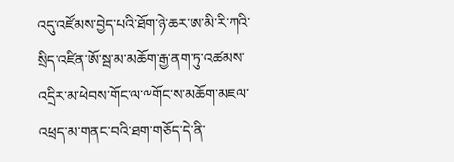འདུ་འཛོམས་བྱེད་པའི་ཐོག་ཉེ་ཆར་ཨ་མི་རི་ཀའི་སྲིད་འཛིན་ཨོ་སྦ་མ་མཆོག་རྒྱ་ནག་ཏུ་འཚམས་འདྲིར་མ་ཕེབས་གོང་ལ་༸གོང་ས་མཆོག་མཇལ་འཕྲད་མ་གནང་བའི་ཐག་གཅོད་དེ་ནི་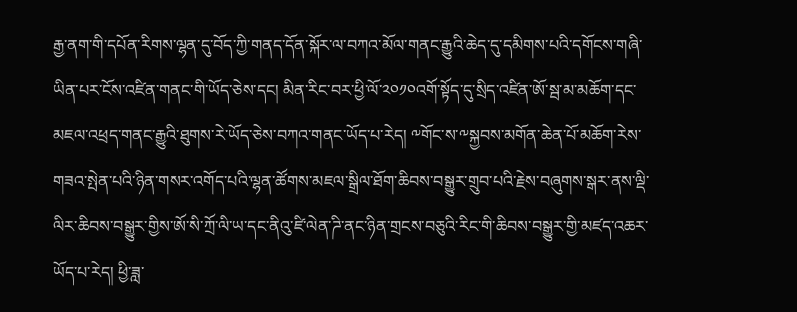རྒྱ་ནག་གི་དཔོན་རིགས་ལྷན་དུ་བོད་ཀྱི་གནད་དོན་སྐོར་ལ་བཀའ་མོལ་གནང་རྒྱུའི་ཆེད་དུ་དམིགས་པའི་དགོངས་གཞི་ཡིན་པར་ངོས་འཛིན་གནང་གི་ཡོད་ཅེས་དང། མིན་རིང་བར་ཕྱི་ལོ་༢༠༡༠འགོ་སྟོད་དུ་སྲིད་འཛིན་ཨོ་སྦ་མ་མཆོག་དང་མཇལ་འཕྲད་གནང་རྒྱུའི་ཐུགས་རེ་ཡོད་ཅེས་བཀའ་གནང་ཡོད་པ་རེད། ༸གོང་ས་༸སྐྱབས་མགོན་ཆེན་པོ་མཆོག་རེས་གཟའ་སྤེན་པའི་ཉིན་གསར་འགོད་པའི་ལྷན་ཚོགས་མཇལ་སྒྲིལ་ཐོག་ཆིབས་བསྒྱུར་གྲུབ་པའི་རྗེས་བཞུགས་སྒར་ནས་ལྡི་ལིར་ཆིབས་བསྒྱུར་གྱིས་ཨོ་སི་ཀྲོ་ལི་ཡ་དང་ནིའུ་ཛི་ལེན་ཌི་ནང་ཉིན་གྲངས་བཅུའི་རིང་གི་ཆིབས་བསྒྱུར་གྱི་མཛད་འཆར་ཡོད་པ་རེད། ཕྱི་ཟླ་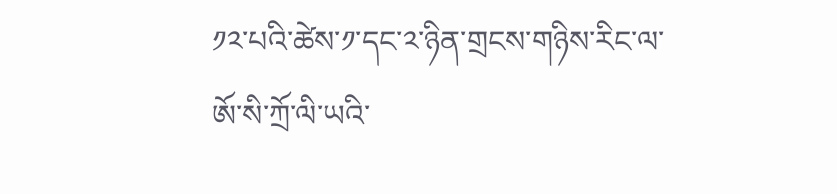༡༢་པའི་ཚེས་༡་དང་༢་ཉིན་གྲངས་གཉིས་རིང་ལ་ཨོ་སི་ཀྲོ་ལི་ཡའི་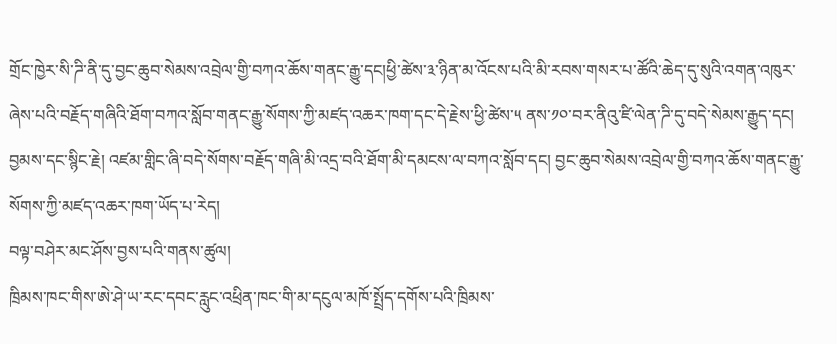གྲོང་ཁྱེར་སི་ཌི་ནི་དུ་བྱང་ཆུབ་སེམས་འབྲེལ་གྱི་བཀའ་ཆོས་གནང་རྒྱུ་དང།ཕྱི་ཚེས་༣་ཉིན་མ་འོངས་པའི་མི་རབས་གསར་པ་ཚོའི་ཆེད་དུ་སུའི་འགན་འཁུར་ཞེས་པའི་བརྗོད་གཞིའི་ཐོག་བཀའ་སློབ་གནང་རྒྱུ་སོགས་ཀྱི་མཛད་འཆར་ཁག་དང་དེ་རྗེས་ཕྱི་ཚེས་༥ ནས་༡༠་བར་ནིའུ་ཛི་ལེན་ཌི་དུ་བདེ་སེམས་རྒྱུད་དང། བྱམས་དང་སྙིང་རྗེ། འཛམ་གླིང་ཞི་བདེ་སོགས་བརྗོད་གཞི་མི་འདྲ་བའི་ཐོག་མི་དམངས་ལ་བཀའ་སློབ་དང། བྱང་ཆུབ་སེམས་འབྲེལ་གྱི་བཀའ་ཆོས་གནང་རྒྱུ་སོགས་ཀྱི་མཛད་འཆར་ཁག་ཡོད་པ་རེད།
བལྟ་བཤེར་མང་ཤོས་བྱས་པའི་གནས་ཚུལ།
ཁྲིམས་ཁང་གིས་ཨེ་ཤེ་ཡ་རང་དབང་རླུང་འཕྲིན་ཁང་གི་མ་དངུལ་མཁོ་སྤྲོད་དགོས་པའི་ཁྲིམས་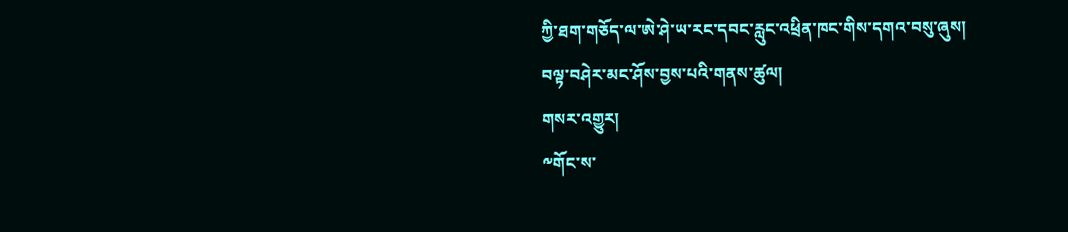ཀྱི་ཐག་གཅོད་ལ་ཨེ་ཤེ་ཡ་རང་དབང་རླུང་འཕྲིན་ཁང་གིས་དགའ་བསུ་ཞུས།
བལྟ་བཤེར་མང་ཤོས་བྱས་པའི་གནས་ཚུལ།
གསར་འགྱུར།
༸གོང་ས་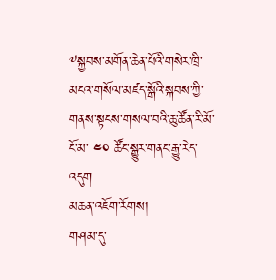༸སྐྱབས་མགོན་ཆེན་པོའི་གསེར་ཁྲི་མངའ་གསོལ་མཛད་སྒོའི་སྐབས་ཀྱི་གནས་སྟངས་གསལ་བའི་ཆུ་ཚོན་རི་མོ་ངོ་མ་ ༤༠ ཚོང་སྒྱུར་གནང་རྒྱུ་རེད་འདུག
མཆན་འཇོག་རོགས།
གཤམ་དུ་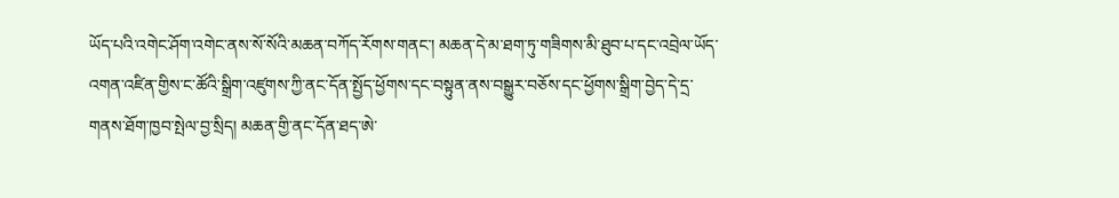ཡོད་པའི་འགེང་ཤོག་འགེང་ནས་སོ་སོའི་མཆན་བཀོད་རོགས་གནང་། མཆན་དེ་མ་ཐག་ཏུ་གཟིགས་མི་ཐུབ་པ་དང་འབྲེལ་ཡོད་འགན་འཛིན་གྱིས་ང་ཚོའི་སྒྲིག་འཛུགས་ཀྱི་ནང་དོན་སྤྱོད་ཕྱོགས་དང་བསྟུན་ནས་བསྒྱུར་བཅོས་དང་ཕྱོགས་སྒྲིག་བྱེད་དེ་དྲ་གནས་ཐོག་ཁྱབ་སྤེལ་བྱ་སྲིད། མཆན་གྱི་ནང་དོན་ཐད་ཨེ་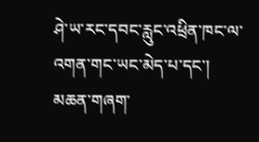ཤེ་ཡ་རང་དབང་རླུང་འཕྲིན་ཁང་ལ་འགན་གང་ཡང་མེད་པ་དང་། མཆན་གཞག་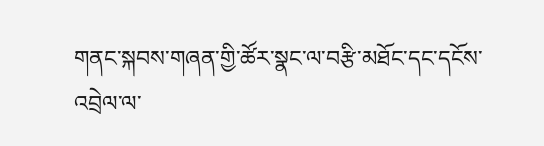གནང་སྐབས་གཞན་གྱི་ཚོར་སྣང་ལ་བརྩི་མཐོང་དང་དངོས་འབྲེལ་ལ་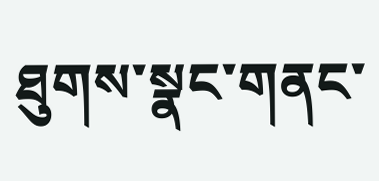ཐུགས་སྣང་གནང་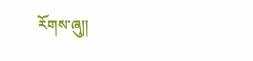རོགས་ཞུ༎